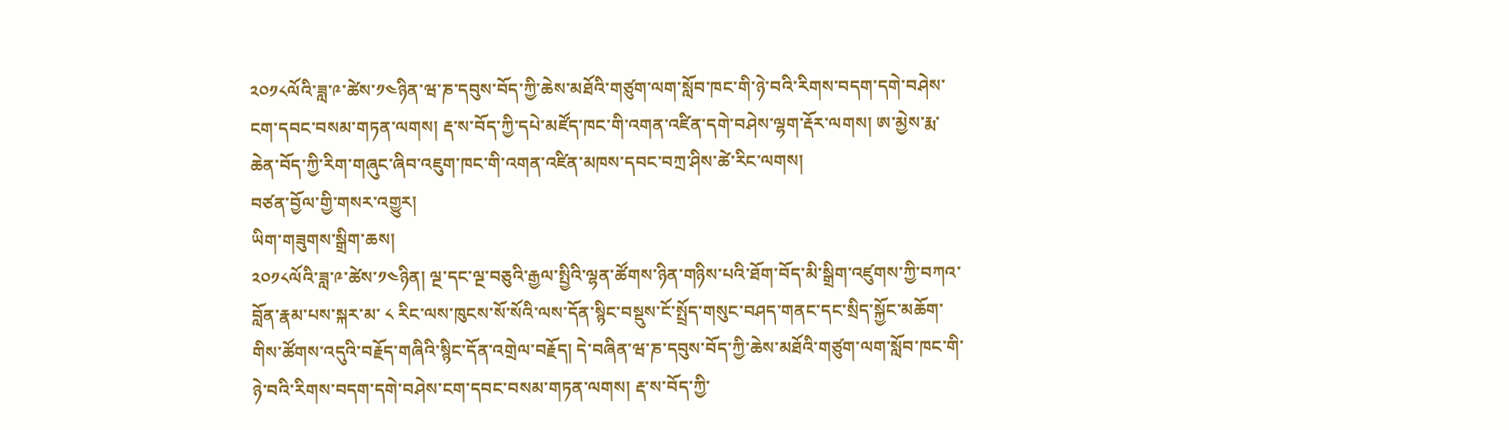༢༠༡༨ལོའི་ཟླ་༩་ཚེས་༡༤ཉིན་ཝ་ཎ་དབུས་བོད་ཀྱི་ཆེས་མཐོའི་གཙུག་ལག་སློབ་ཁང་གི་ཉེ་བའི་རིགས་བདག་དགེ་བཤེས་ངག་དབང་བསམ་གཏན་ལགས། རྡ་ས་བོད་ཀྱི་དཔེ་མཛོད་ཁང་གི་འགན་འཛིན་དགེ་བཤེས་ལྷག་རྡོར་ལགས། ཨ་མྱེས་རྨ་ཆེན་བོད་ཀྱི་རིག་གཞུང་ཞིབ་འཇུག་ཁང་གི་འགན་འཛིན་མཁས་དབང་བཀྲ་ཤིས་ཚེ་རིང་ལགས།
བཙན་བྱོལ་གྱི་གསར་འགྱུར།
ཡིག་གཟུགས་སྒྲིག་ཆས།
༢༠༡༨ལོའི་ཟླ་༩་ཚེས་༡༤ཉིན། ལྔ་དང་ལྔ་བཅུའི་རྒྱལ་སྤྱིའི་ལྷན་ཚོགས་ཉིན་གཉིས་པའི་ཐོག་བོད་མི་སྒྲིག་འཛུགས་ཀྱི་བཀའ་བློན་རྣམ་པས་སྐར་མ་ ༨ རིང་ལས་ཁུངས་སོ་སོའི་ལས་དོན་སྙིང་བསྡུས་ངོ་སྤྲོད་གསུང་བཤད་གནང་དང་སྲིད་སྐྱོང་མཆོག་གིས་ཚོགས་འདུའི་བརྗོད་གཞིའི་སྙིང་དོན་འགྲེལ་བརྗོད། དེ་བཞིན་ཝ་ཎ་དབུས་བོད་ཀྱི་ཆེས་མཐོའི་གཙུག་ལག་སློབ་ཁང་གི་ཉེ་བའི་རིགས་བདག་དགེ་བཤེས་ངག་དབང་བསམ་གཏན་ལགས། རྡ་ས་བོད་ཀྱི་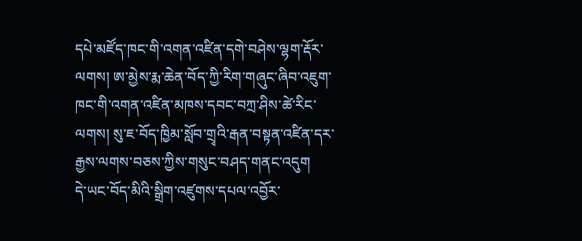དཔེ་མཛོད་ཁང་གི་འགན་འཛིན་དགེ་བཤེས་ལྷག་རྡོར་ལགས། ཨ་མྱེས་རྨ་ཆེན་བོད་ཀྱི་རིག་གཞུང་ཞིབ་འཇུག་ཁང་གི་འགན་འཛིན་མཁས་དབང་བཀྲ་ཤིས་ཚེ་རིང་ལགས། སུ་ཇ་བོད་ཁྱིམ་སློབ་གྲྭའི་རྒན་བསྟན་འཛིན་དར་རྒྱས་ལགས་བཅས་ཀྱིས་གསུང་བཤད་གནང་འདུག
དེ་ཡང་བོད་མིའི་སྒྲིག་འཛུགས་དཔལ་འབྱོར་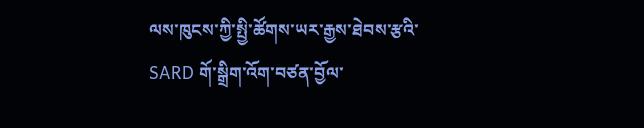ལས་ཁུངས་ཀྱི་སྤྱི་ཚོགས་ཡར་རྒྱས་ཐེབས་རྩའི་ SARD གོ་སྒྲིག་འོག་བཙན་བྱོལ་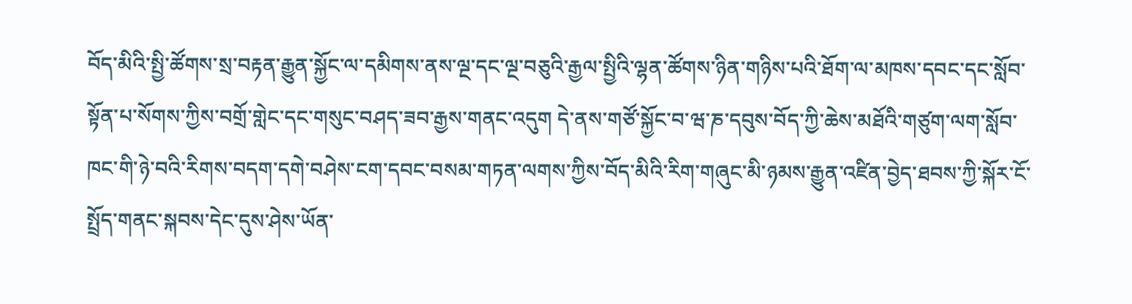བོད་མིའི་སྤྱི་ཚོགས་སྲ་བརྟན་རྒྱུན་སྐྱོང་ལ་དམིགས་ནས་ལྔ་དང་ལྔ་བཅུའི་རྒྱལ་སྤྱིའི་ལྷན་ཚོགས་ཉིན་གཉིས་པའི་ཐོག་ལ་མཁས་དབང་དང་སློབ་སྟོན་པ་སོགས་ཀྱིས་བགྲོ་གླེང་དང་གསུང་བཤད་ཟབ་རྒྱས་གནང་འདུག དེ་ནས་གཙོ་སྐྱོང་བ་ཝ་ཎ་དབུས་བོད་ཀྱི་ཆེས་མཐོའི་གཙུག་ལག་སློབ་ཁང་གི་ཉེ་བའི་རིགས་བདག་དགེ་བཤེས་ངག་དབང་བསམ་གཏན་ལགས་ཀྱིས་བོད་མིའི་རིག་གཞུང་མི་ཉམས་རྒྱུན་འཛིན་བྱེད་ཐབས་ཀྱི་སྐོར་ངོ་སྤྲོད་གནང་སྐབས་དེང་དུས་ཤེས་ཡོན་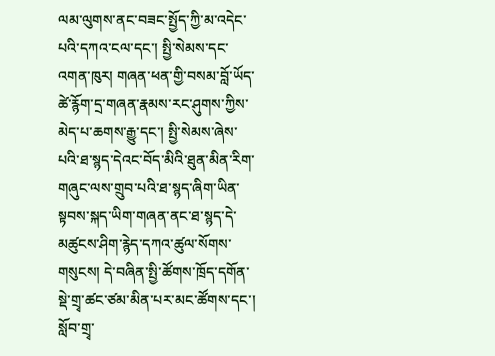ལམ་ལུགས་ནང་བཟང་སྤྱོད་ཀྱི་མ་འདེང་པའི་དཀའ་ངལ་དང་། སྤྱི་སེམས་དང་འགན་ཁུར། གཞན་ཕན་གྱི་བསམ་བློ་ཡོད་ཚེ་རྙོག་དྲ་གཞན་རྣམས་རང་ཤུགས་ཀྱིས་མེད་པ་ཆགས་རྒྱུ་དང་། སྤྱི་སེམས་ཞེས་པའི་ཐ་སྙད་དེའང་བོད་མིའི་ཐུན་མིན་རིག་གཞུང་ལས་གྲུབ་པའི་ཐ་སྙད་ཞིག་ཡིན་སྟབས་སྐད་ཡིག་གཞན་ནང་ཐ་སྙད་དེ་མཚུངས་ཤིག་རྙེད་དཀའ་ཚུལ་སོགས་གསུངས། དེ་བཞིན་སྤྱི་ཚོགས་ཁྲོད་དགོན་སྡེ་གྲྭ་ཚང་ཙམ་མིན་པར་མང་ཚོགས་དང་། སློབ་གྲྭ་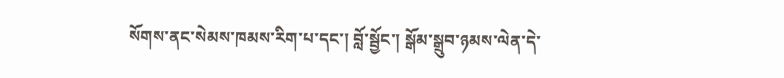སོགས་ནང་སེམས་ཁམས་རིག་པ་དང་། བློ་སྦྱོང་། སྒོམ་སྒྲུབ་ཉམས་ལེན་དེ་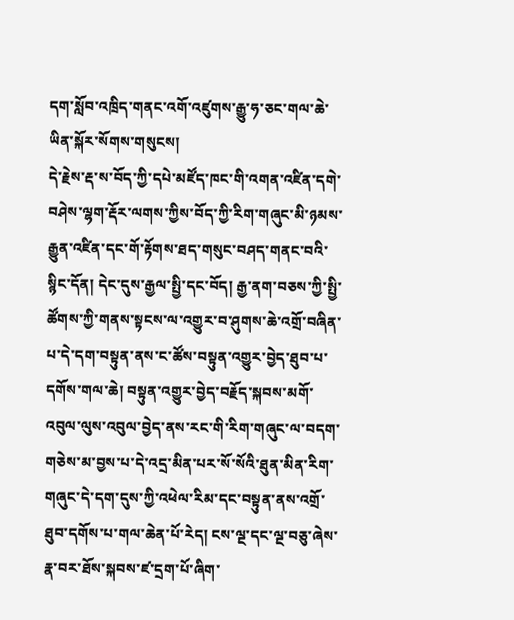དག་སློབ་འཁྲིད་གནང་འགོ་འཛུགས་རྒྱུ་ཧ་ཅང་གལ་ཆེ་ཡིན་སྐོར་སོགས་གསུངས།
དེ་རྗེས་རྡ་ས་བོད་ཀྱི་དཔེ་མཛོད་ཁང་གི་འགན་འཛིན་དགེ་བཤེས་ལྷག་རྡོར་ལགས་ཀྱིས་བོད་ཀྱི་རིག་གཞུང་མི་ཉམས་རྒྱུན་འཛིན་དང་གོ་རྟོགས་ཐད་གསུང་བཤད་གནང་བའི་སྙིང་དོན། དེང་དུས་རྒྱལ་སྤྱི་དང་བོད། རྒྱ་ནག་བཅས་ཀྱི་སྤྱི་ཚོགས་ཀྱི་གནས་སྟངས་ལ་འགྱུར་བ་ཤུགས་ཆེ་འགྲོ་བཞིན་པ་དེ་དག་བསྟུན་ནས་ང་ཚོས་བསྟུན་འགྱུར་བྱེད་ཐུབ་པ་དགོས་གལ་ཆེ། བསྟུན་འགྱུར་བྱེད་བརྗོད་སྐབས་མགོ་འབུལ་ལུས་འབུལ་བྱེད་ནས་རང་གི་རིག་གཞུང་ལ་བདག་གཅེས་མ་བྱས་པ་དེ་འདྲ་མིན་པར་སོ་སོའི་ཐུན་མིན་རིག་གཞུང་དེ་དག་དུས་ཀྱི་འཕེལ་རིམ་དང་བསྟུན་ནས་འགྲོ་ཐུབ་དགོས་པ་གལ་ཆེན་པོ་རེད། ངས་ལྔ་དང་ལྔ་བཅུ་ཞེས་རྣ་བར་ཐོས་སྐབས་ཛ་དྲག་པོ་ཞིག་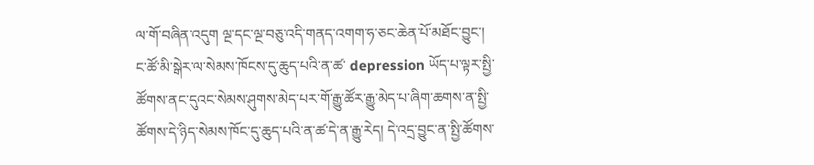ལ་གོ་བཞིན་འདུག ལྔ་དང་ལྔ་བཅུ་འདི་གནད་འགག་ཧ་ཅང་ཆེན་པོ་མཐོང་བྱུང་། ང་ཚོ་མི་སྒེར་ལ་སེམས་ཁོངས་དུ་ཆུད་པའི་ན་ཚ་ depression ཡོད་པ་ལྟར་སྤྱི་ཚོགས་ནང་དུའང་སེམས་ཤུགས་མེད་པར་གོ་རྒྱུ་ཚོར་རྒྱུ་མེད་པ་ཞིག་ཆགས་ན་སྤྱི་ཚོགས་དེ་ཉིད་སེམས་ཁོང་དུ་ཆུད་པའི་ན་ཚ་དེ་ན་རྒྱུ་རེད། དེ་འདྲ་བྱུང་ན་སྤྱི་ཚོགས་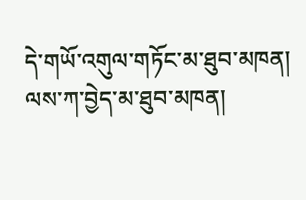དེ་གཡོ་འགུལ་གཏོང་མ་ཐུབ་མཁན། ལས་ཀ་བྱེད་མ་ཐུབ་མཁན།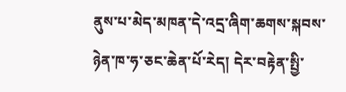ནུས་པ་མེད་མཁན་དེ་འདྲ་ཞིག་ཆགས་སྐབས་ཉེན་ཁ་ཧ་ཅང་ཆེན་པོ་རེད། དེར་བརྟེན་སྤྱི་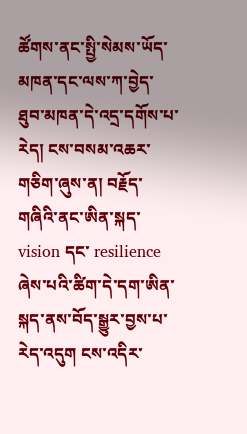ཚོགས་ནང་སྤྱི་སེམས་ཡོད་མཁན་དང་ལས་ཀ་བྱེད་ཐུབ་མཁན་དེ་འདྲ་དགོས་པ་རེད། ངས་བསམ་འཆར་གཅིག་ཞུས་ན། བརྗོད་གཞིའི་ནང་ཨིན་སྐད་ vision དང་ resilience ཞེས་པའི་ཚིག་དེ་དག་ཨིན་སྐད་ནས་བོད་སྒྱུར་བྱས་པ་རེད་འདུག ངས་འདིར་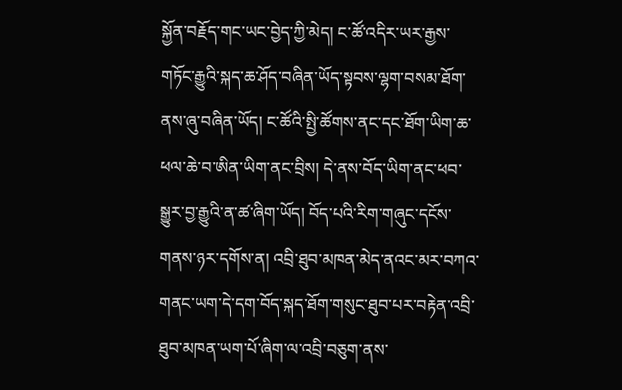སྐྱོན་བརྗོད་གང་ཡང་བྱེད་ཀྱི་མེད། ང་ཚོ་འདིར་ཡར་རྒྱས་གཏོང་རྒྱུའི་སྐད་ཆ་ཤོད་བཞིན་ཡོད་སྟབས་ལྷག་བསམ་ཐོག་ནས་ཞུ་བཞིན་ཡོད། ང་ཚོའི་སྤྱི་ཚོགས་ནང་དང་ཐོག་ཡིག་ཆ་ཕལ་ཆེ་བ་ཨིན་ཡིག་ནང་བྲིས། དེ་ནས་བོད་ཡིག་ནང་ཕབ་སྒྱུར་བྱ་རྒྱུའི་ན་ཚ་ཞིག་ཡོད། བོད་པའི་རིག་གཞུང་དངོས་གནས་ཉར་དགོས་ན། འབྲི་ཐུབ་མཁན་མེད་ནའང་མར་བཀའ་གནང་ཡག་དེ་དག་བོད་སྐད་ཐོག་གསུང་ཐུབ་པར་བརྟེན་འབྲི་ཐུབ་མཁན་ཡག་པོ་ཞིག་ལ་འབྲི་བཅུག་ནས་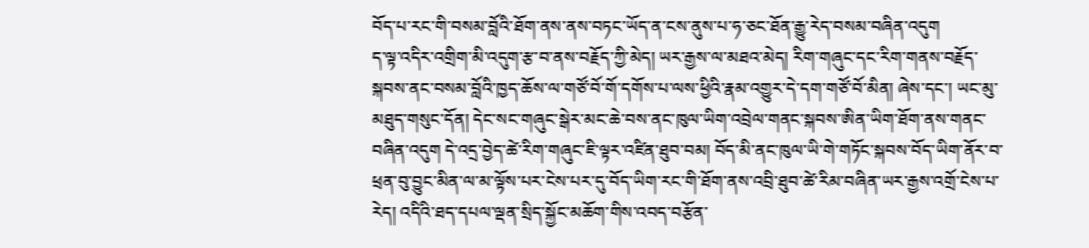བོད་པ་རང་གི་བསམ་བློའི་ཐོག་ནས་ནས་བཏང་ཡོད་ན་ངས་ནུས་པ་ཧ་ཅང་ཐོན་རྒྱུ་རེད་བསམ་བཞིན་འདུག
ད་ལྟ་འདིར་འགྲིག་མི་འདུག་རྩ་བ་ནས་བརྗོད་ཀྱི་མེད། ཡར་རྒྱས་ལ་མཐའ་མེད། རིག་གཞུང་དང་རིག་གནས་བརྗོད་སྐབས་ནང་བསམ་བློའི་ཁྱད་ཆོས་ལ་གཙོ་བོ་གོ་དགོས་པ་ལས་ཕྱིའི་རྣམ་འགྱུར་དེ་དག་གཙོ་བོ་མིན། ཞེས་དང་། ཡང་མུ་མཐུད་གསུང་དོན། དེང་སང་གཞུང་སྒེར་མང་ཆེ་བས་ནང་ཁུལ་ཡིག་འབྲེལ་གནང་སྐབས་ཨིན་ཡིག་ཐོག་ནས་གནང་བཞིན་འདུག དེ་འདྲ་བྱེད་ཚེ་རིག་གཞུང་ཇི་ལྟར་འཛིན་ཐུབ་བམ། བོད་མི་ནང་ཁུལ་ཡི་གེ་གཏོང་སྐབས་བོད་ཡིག་ནོར་བ་ཕྲན་བུ་བྱུང་མིན་ལ་མ་ལྟོས་པར་ངེས་པར་དུ་བོད་ཡིག་རང་གི་ཐོག་ནས་འབྲི་ཐུབ་ཚེ་རིམ་བཞིན་ཡར་རྒྱས་འགྲོ་ངེས་པ་རེད། འདིའི་ཐད་དཔལ་ལྡན་སྲིད་སྐྱོང་མཆོག་གིས་འབད་བརྩོན་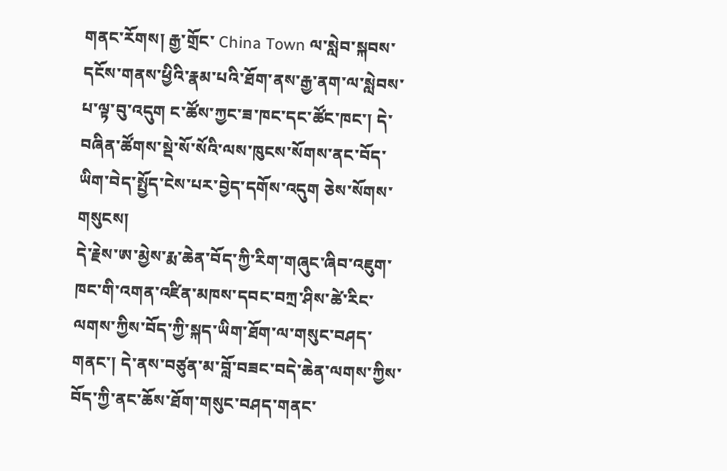གནང་རོགས། རྒྱ་གྲོང་ China Town ལ་སླེབ་སྐབས་དངོས་གནས་ཕྱིའི་རྣམ་པའི་ཐོག་ནས་རྒྱ་ནག་ལ་སླེབས་པ་ལྟ་བུ་འདུག ང་ཚོས་ཀྱང་ཟ་ཁང་དང་ཚོང་ཁང་། དེ་བཞིན་ཚོགས་སྡེ་སོ་སོའི་ལས་ཁུངས་སོགས་ནང་བོད་ཡིག་བེད་སྤྱོད་ངེས་པར་བྱེད་དགོས་འདུག ཅེས་སོགས་གསུངས།
དེ་རྗེས་ཨ་མྱེས་རྨ་ཆེན་བོད་ཀྱི་རིག་གཞུང་ཞིབ་འཇུག་ཁང་གི་འགན་འཛིན་མཁས་དབང་བཀྲ་ཤིས་ཚེ་རིང་ལགས་ཀྱིས་བོད་ཀྱི་སྐད་ཡིག་ཐོག་ལ་གསུང་བཤད་གནང་། དེ་ནས་བཙུན་མ་བློ་བཟང་བདེ་ཆེན་ལགས་ཀྱིས་བོད་ཀྱི་ནང་ཆོས་ཐོག་གསུང་བཤད་གནང་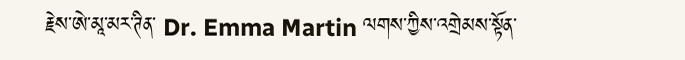རྗེས་ཨེ་མཱ་མར་ཊིན་ Dr. Emma Martin ལགས་ཀྱིས་འགྲེམས་སྟོན་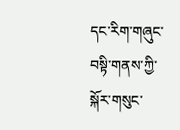དང་རིག་གཞུང་བསྟི་གནས་ཀྱི་སྐོར་གསུང་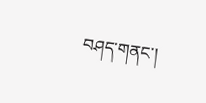བཤད་གནང་།